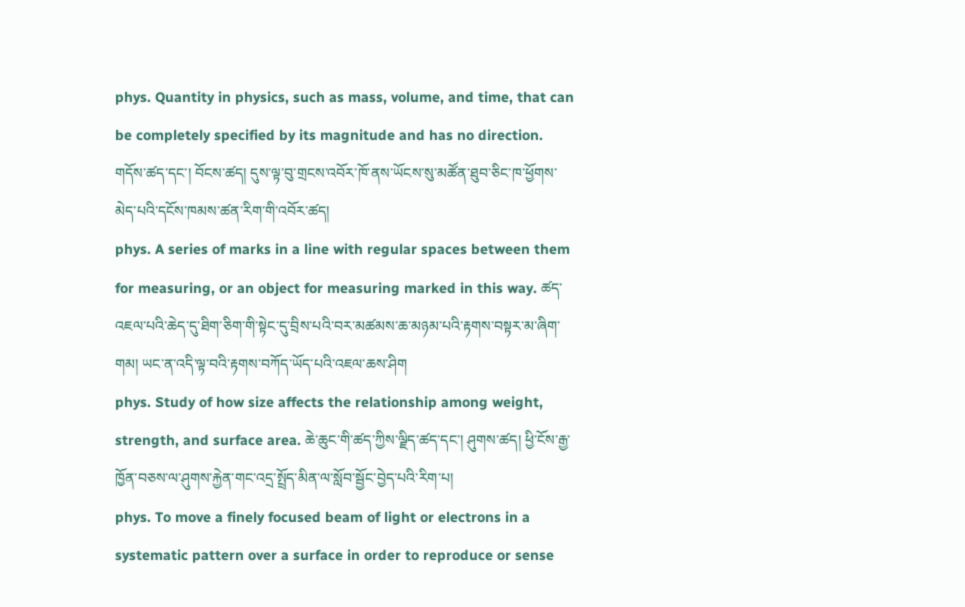phys. Quantity in physics, such as mass, volume, and time, that can be completely specified by its magnitude and has no direction. གདོས་ཚད་དང་། བོངས་ཚད། དུས་ལྟ་བུ་གྲངས་འབོར་ཁོ་ནས་ཡོངས་སུ་མཚོན་ཐུབ་ཅིང་ཁ་ཕྱོགས་མེད་པའི་དངོས་ཁམས་ཚན་རིག་གི་འབོར་ཚད།
phys. A series of marks in a line with regular spaces between them for measuring, or an object for measuring marked in this way. ཚད་འཇལ་པའི་ཆེད་དུ་ཐིག་ཅིག་གི་སྟེང་དུ་བྲིས་པའི་བར་མཚམས་ཆ་མཉམ་པའི་རྟགས་བསྟར་མ་ཞིག་གམ། ཡང་ན་འདི་ལྟ་བའི་རྟགས་བཀོད་ཡོད་པའི་འཇལ་ཆས་ཤིག
phys. Study of how size affects the relationship among weight, strength, and surface area. ཆེ་ཆུང་གི་ཚད་ཀྱིས་ལྗིད་ཚད་དང་། ཤུགས་ཚད། ཕྱི་ངོས་རྒྱ་ཁྱོན་བཅས་ལ་ཤུགས་རྐྱེན་གང་འདྲ་སྤྲོད་མིན་ལ་སློབ་སྦྱོང་བྱེད་པའི་རིག་པ།
phys. To move a finely focused beam of light or electrons in a systematic pattern over a surface in order to reproduce or sense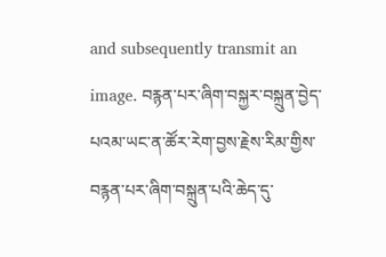and subsequently transmit an image. བརྙན་པར་ཞིག་བསྐྱར་བསྐྲུན་བྱེད་པའམ་ཡང་ན་ཚོར་རེག་བྱས་རྗེས་རིམ་གྱིས་བརྙན་པར་ཞིག་བསྐྲུན་པའི་ཆེད་དུ་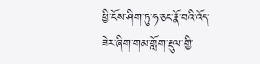ཕྱི་ངོས་ཤིག་ཏུ་ཧ་ཅང་རྣོ་བའི་འོད་ཟེར་ཞིག་གམ་གློག་རྡུལ་གྱི་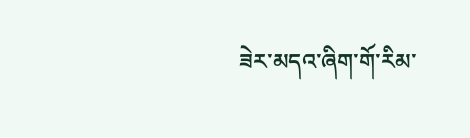ཟེར་མདའ་ཞིག་གོ་རིམ་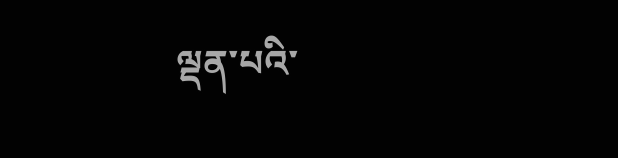ལྡན་པའི་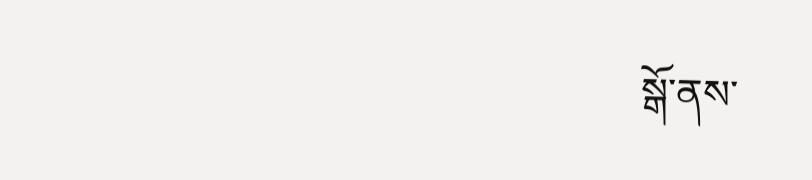སྒོ་ནས་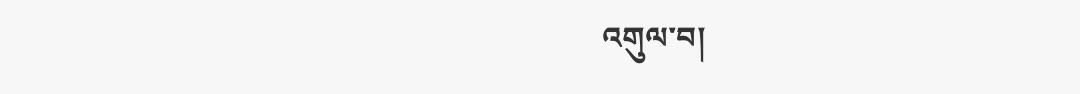འགུལ་བ།